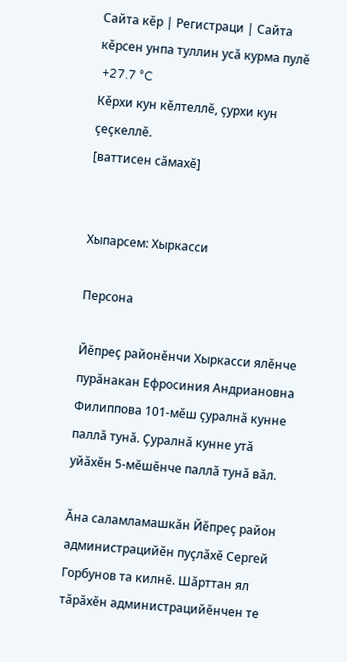Сайта кӗр | Регистраци | Сайта кӗрсен унпа туллин усӑ курма пулӗ
 +27.7 °C
Кӗрхи кун кӗлтеллӗ, ҫурхи кун ҫеҫкеллӗ.
[ваттисен сӑмахӗ]


Хыпарсем: Хыркасси

Персона

Йӗпреҫ районӗнчи Хыркасси ялӗнче пурӑнакан Ефросиния Андриановна Филиппова 101-мӗш ҫуралнӑ кунне паллӑ тунӑ. Ҫуралнӑ кунне утӑ уйӑхӗн 5-мӗшӗнче паллӑ тунӑ вӑл.

Ӑна саламламашкӑн Йӗпреҫ район администрацийӗн пуҫлӑхӗ Сергей Горбунов та килнӗ. Шӑрттан ял тӑрӑхӗн администрацийӗнчен те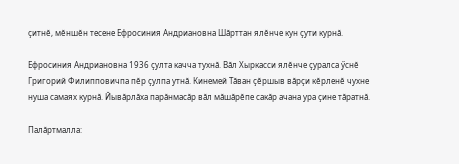ҫитнӗ, мӗншӗн тесене Ефросиния Андриановна Шӑрттан ялӗнче кун ҫути курнӑ.

Ефросиния Андриановна 1936 ҫулта качча тухнӑ. Вӑл Хыркасси ялӗнче ҫуралса ӳснӗ Григорий Филипповичпа пӗр ҫулпа утнӑ. Кинемей Тӑван ҫӗршыв вӑрҫи кӗрленӗ чухне нуша самаях курнӑ. Йывӑрлӑха парӑнмасӑр вӑл мӑшӑрӗпе сакӑр ачана ура ҫине тӑратнӑ.

Палӑртмалла: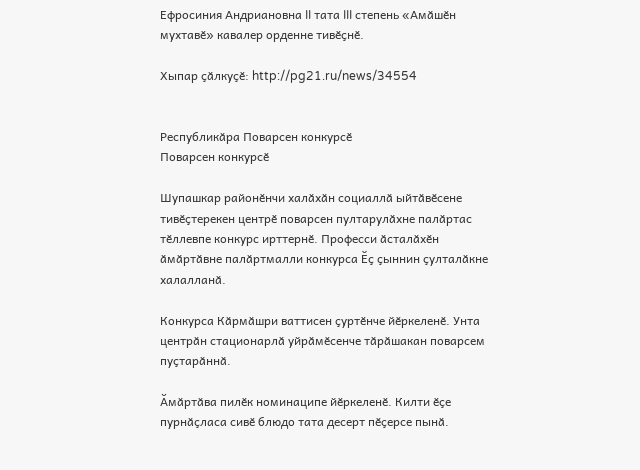Ефросиния Андриановна II тата III степень «Амӑшӗн мухтавӗ» кавалер орденне тивӗҫнӗ.

Хыпар ҫӑлкуҫӗ: http://pg21.ru/news/34554


Республикӑра Поварсен конкурсӗ
Поварсен конкурсӗ

Шупашкар районӗнчи халӑхӑн социаллӑ ыйтӑвӗсене тивӗҫтерекен центрӗ поварсен пултарулӑхне палӑртас тӗллевпе конкурс ирттернӗ. Професси ӑсталӑхӗн ӑмӑртӑвне палӑртмалли конкурса Ӗҫ ҫыннин ҫулталӑкне халалланӑ.

Конкурса Кӑрмӑшри ваттисен ҫуртӗнче йӗркеленӗ. Унта центрӑн стационарлӑ уйрӑмӗсенче тӑрӑшакан поварсем пуҫтарӑннӑ.

Ӑмӑртӑва пилӗк номинаципе йӗркеленӗ. Килти ӗҫе пурнӑҫласа сивӗ блюдо тата десерт пӗҫерсе пынӑ.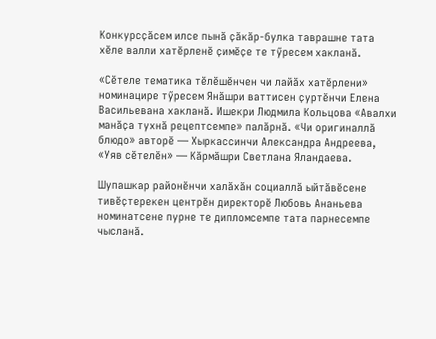Конкурсҫӑсем илсе пынӑ ҫӑкӑр-булка таврашне тата хӗле валли хатӗрленӗ ҫимӗҫе те тӳресем хакланӑ.

«Сӗтеле тематика тӗлӗшӗнчен чи лайӑх хатӗрлени» номинацире тӳресем Янӑшри ваттисен ҫуртӗнчи Елена Васильевана хакланӑ. Ишекри Людмила Кольцова «Авалхи манӑҫа тухнӑ рецептсемпе» палӑрнӑ. «Чи оригиналлӑ блюдо» авторӗ — Хыркассинчи Александра Андреева, «Уяв сӗтелӗн» — Кӑрмӑшри Светлана Яландаева.

Шупашкар районӗнчи халӑхӑн социаллӑ ыйтӑвӗсене тивӗҫтерекен центрӗн директорӗ Любовь Ананьева номинатсене пурне те дипломсемпе тата парнесемпе чысланӑ.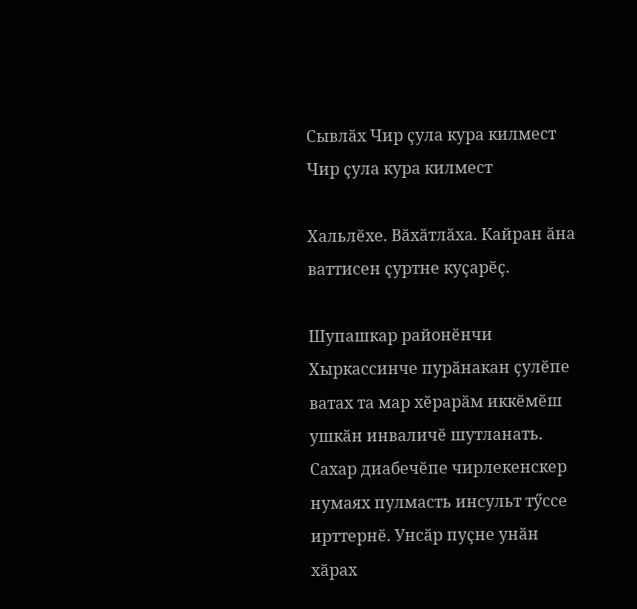Сывлӑх Чир ҫула кура килмест
Чир ҫула кура килмест

Хальлӗхе. Вӑхӑтлӑха. Кайран ӑна ваттисен ҫуртне куҫарӗҫ.

Шупашкар районӗнчи Хыркассинче пурӑнакан ҫулӗпе ватах та мар хӗрарӑм иккӗмӗш ушкӑн инваличӗ шутланать. Сахар диабечӗпе чирлекенскер нумаях пулмасть инсульт тӳссе ирттернӗ. Унсӑр пуҫне унӑн хӑрах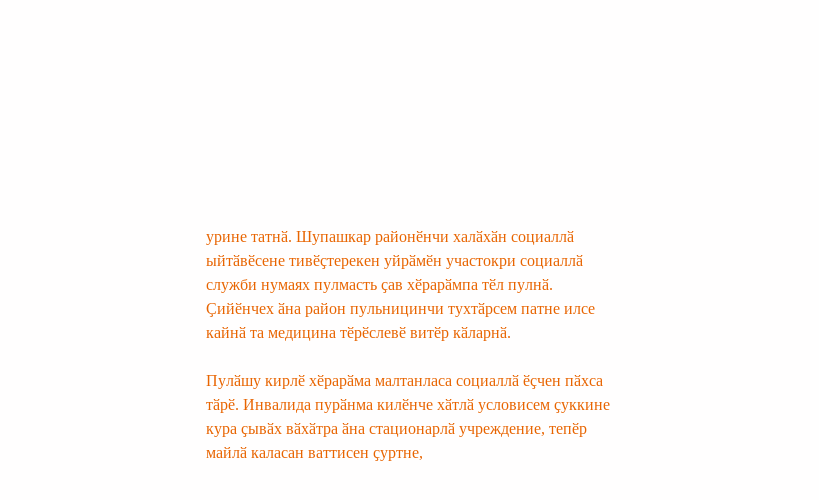урине татнӑ. Шупашкар районӗнчи халӑхӑн социаллӑ ыйтӑвӗсене тивӗҫтерекен уйрӑмӗн участокри социаллӑ служби нумаях пулмасть ҫав хӗрарӑмпа тӗл пулнӑ. Ҫийӗнчех ӑна район пульницинчи тухтӑрсем патне илсе кайнӑ та медицина тӗрӗслевӗ витӗр кӑларнӑ.

Пулӑшу кирлӗ хӗрарӑма малтанласа социаллӑ ӗҫчен пӑхса тӑрӗ. Инвалида пурӑнма килӗнче хӑтлӑ условисем ҫуккине кура ҫывӑх вӑхӑтра ӑна стационарлӑ учреждение, тепӗр майлӑ каласан ваттисен ҫуртне,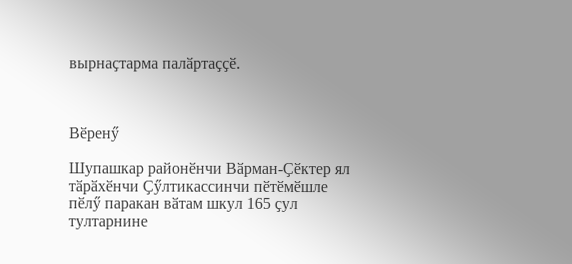вырнаҫтарма палӑртаҫҫӗ.



Вӗренӳ

Шупашкар районӗнчи Вӑрман-Ҫӗктер ял тӑрӑхӗнчи Ҫӳлтикассинчи пӗтӗмӗшле пӗлӳ паракан вӑтам шкул 165 ҫул тултарнине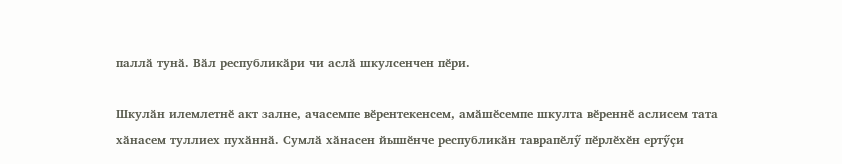паллӑ тунӑ. Вӑл республикӑри чи аслӑ шкулсенчен пӗри.

Шкулӑн илемлетнӗ акт залне, ачасемпе вӗрентекенсем, амӑшӗсемпе шкулта вӗреннӗ аслисем тата хӑнасем туллиех пухӑннӑ. Сумлӑ хӑнасен йышӗнче республикӑн таврапӗлӳ пӗрлӗхӗн ертӳҫи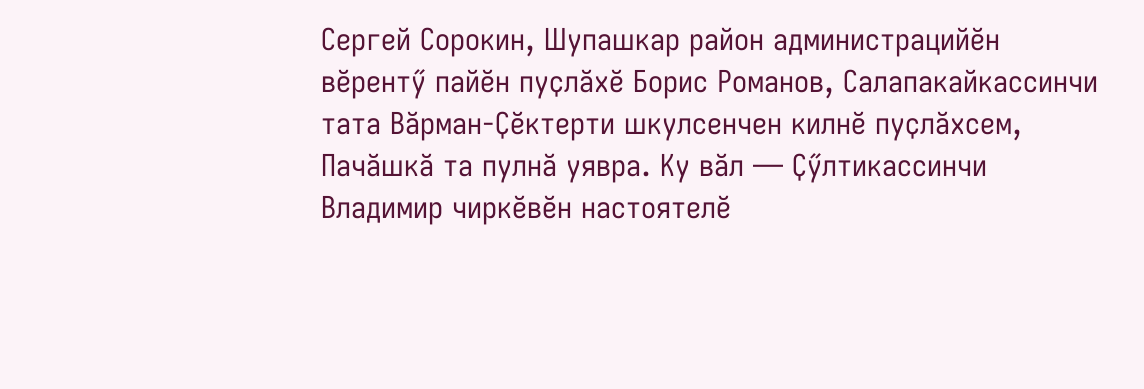Сергей Сорокин, Шупашкар район администрацийӗн вӗрентӳ пайӗн пуҫлӑхӗ Борис Романов, Салапакайкассинчи тата Вӑрман-Ҫӗктерти шкулсенчен килнӗ пуҫлӑхсем, Пачӑшкӑ та пулнӑ уявра. Ку вӑл — Ҫӳлтикассинчи Владимир чиркӗвӗн настоятелӗ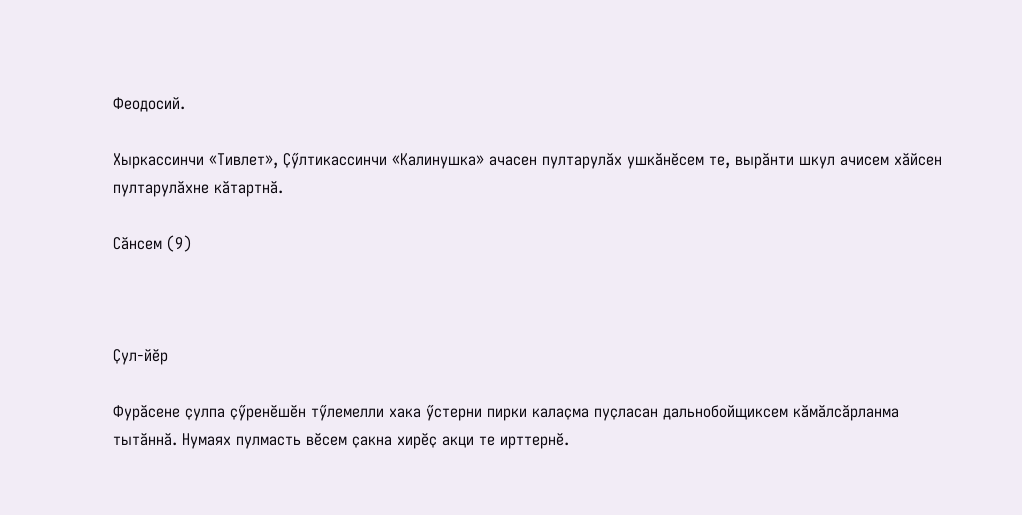Феодосий.

Хыркассинчи «Тивлет», Ҫӳлтикассинчи «Калинушка» ачасен пултарулӑх ушкӑнӗсем те, вырӑнти шкул ачисем хӑйсен пултарулӑхне кӑтартнӑ.

Сӑнсем (9)



Ҫул-йӗр

Фурӑсене ҫулпа ҫӳренӗшӗн тӳлемелли хака ӳстерни пирки калаҫма пуҫласан дальнобойщиксем кӑмӑлсӑрланма тытӑннӑ. Нумаях пулмасть вӗсем ҫакна хирӗҫ акци те ирттернӗ.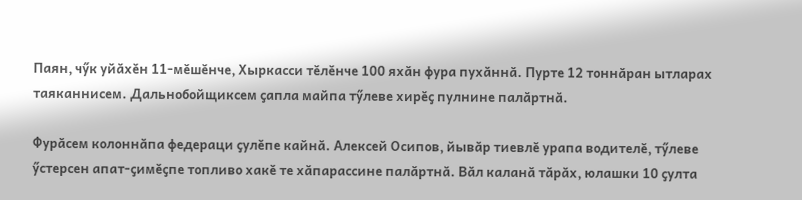Паян, чӳк уйӑхӗн 11-мӗшӗнче, Хыркасси тӗлӗнче 100 яхӑн фура пухӑннӑ. Пурте 12 тоннӑран ытларах таяканнисем. Дальнобойщиксем ҫапла майпа тӳлеве хирӗҫ пулнине палӑртнӑ.

Фурӑсем колоннӑпа федераци ҫулӗпе кайнӑ. Алексей Осипов, йывӑр тиевлӗ урапа водителӗ, тӳлеве ӳстерсен апат-ҫимӗҫпе топливо хакӗ те хӑпарассине палӑртнӑ. Вӑл каланӑ тӑрӑх, юлашки 10 ҫулта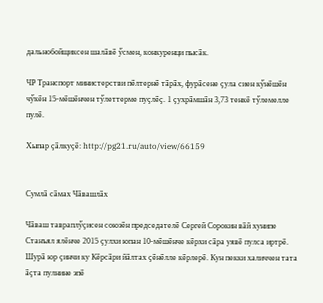дальнобойщиксен шалӑвӗ ӳсмен, конкуренци пысӑк.

ЧР Транспорт министерстви пӗлтернӗ тӑрӑх, фурӑсене ҫула сиен кӳнӗшӗн чӳкӗн 15-мӗшӗнчен тӳлеттерме пуҫлӗҫ. 1 ҫухрӑмшӑн 3,73 тенкӗ тӳлемелле пулӗ.

Хыпар ҫӑлкуҫӗ: http://pg21.ru/auto/view/66159


Сумлӑ сӑмах Чӑвашлӑх

Чӑваш тавраплӳҫисен союзӗн председателӗ Сергей Сорокин вӑй хунипе Станъял ялӗнче 2015 ҫулхи юпан 10-мӗшӗнче кӗрхи сӑра уявӗ пулса иртрӗ. Шурӑ юр ҫинчи ку Кӗрсӑри йӑлтах ҫӗнӗлле кӗрлерӗ. Кун пекки халиччен тата ӑҫта пулнине эпӗ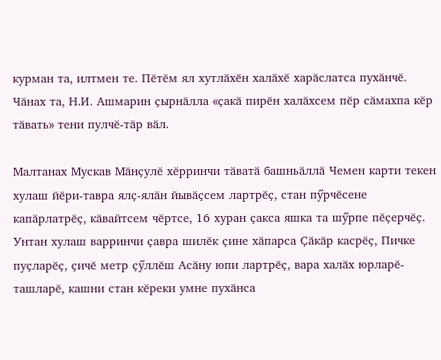курман та, илтмен те. Пӗтӗм ял хутлӑхӗн халӑхӗ харӑслатса пухӑнчӗ. Чӑнах та, Н.И. Ашмарин ҫырнӑлла «ҫакӑ пирӗн халӑхсем пӗр сӑмахпа кӗр тӑвать» тени пулчӗ-тӑр вӑл.

Малтанах Мускав Мӑнҫулӗ хӗрринчи тӑватӑ башньӑллӑ Чемен карти текен хулаш йӗри-тавра ялҫ-ялӑн йывӑҫсем лартрӗҫ, стан пӳрчӗсене капӑрлатрӗҫ, кӑвайтсем чӗртсе, 16 хуран ҫакса яшка та шӳрпе пӗҫерчӗҫ. Унтан хулаш варринчи ҫавра шилӗк ҫине хӑпарса Ҫӑкӑр касрӗҫ, Пичке пуҫларӗҫ, ҫичӗ метр ҫӳллӗш Асӑну юпи лартрӗҫ, вара халӑх юрларӗ-ташларӗ, кашни стан кӗреки умне пухӑнса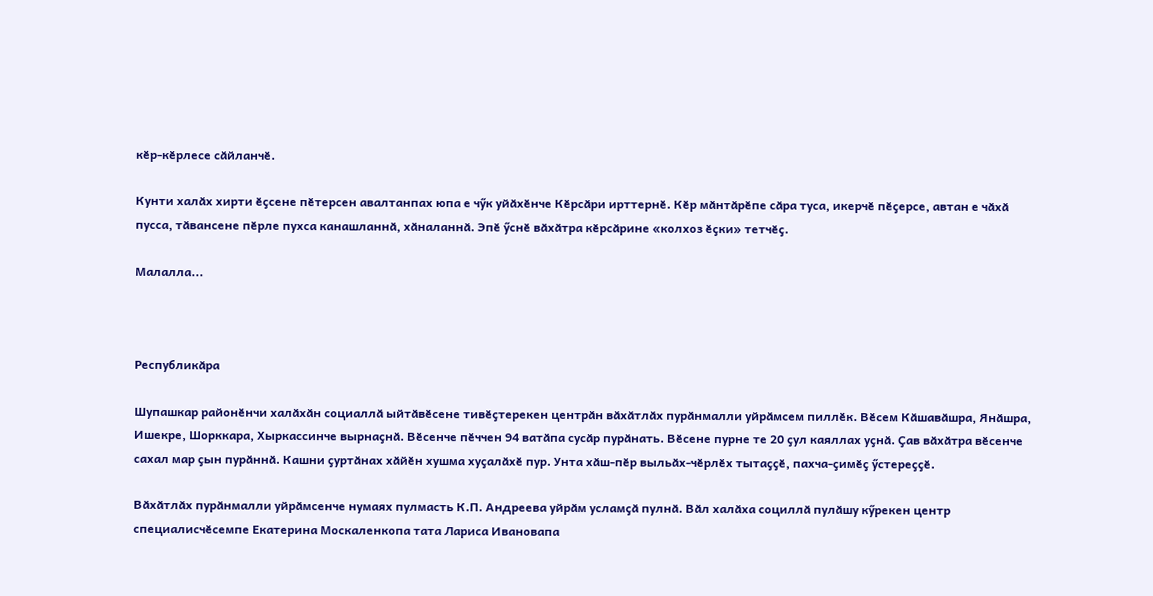кӗр-кӗрлесе сӑйланчӗ.

Кунти халӑх хирти ӗҫсене пӗтерсен авалтанпах юпа е чӳк уйӑхӗнче Кӗрсӑри ирттернӗ. Кӗр мӑнтӑрӗпе сӑра туса, икерчӗ пӗҫерсе, автан е чӑхӑ пусса, тӑвансене пӗрле пухса канашланнӑ, хӑналаннӑ. Эпӗ ӳснӗ вӑхӑтра кӗрсӑрине «колхоз ӗҫки» тетчӗҫ.

Малалла...



Республикӑра

Шупашкар районӗнчи халӑхӑн социаллӑ ыйтӑвӗсене тивӗҫтерекен центрӑн вӑхӑтлӑх пурӑнмалли уйрӑмсем пиллӗк. Вӗсем Кӑшавӑшра, Янӑшра, Ишекре, Шорккара, Хыркассинче вырнаҫнӑ. Вӗсенче пӗччен 94 ватӑпа сусӑр пурӑнать. Вӗсене пурне те 20 ҫул каяллах уҫнӑ. Ҫав вӑхӑтра вӗсенче сахал мар ҫын пурӑннӑ. Кашни ҫуртӑнах хӑйӗн хушма хуҫалӑхӗ пур. Унта хӑш-пӗр выльӑх-чӗрлӗх тытаҫҫӗ, пахча-ҫимӗҫ ӳстереҫҫӗ.

Вӑхӑтлӑх пурӑнмалли уйрӑмсенче нумаях пулмасть К.П. Андреева уйрӑм усламҫӑ пулнӑ. Вӑл халӑха социллӑ пулӑшу кӳрекен центр специалисчӗсемпе Екатерина Москаленкопа тата Лариса Ивановапа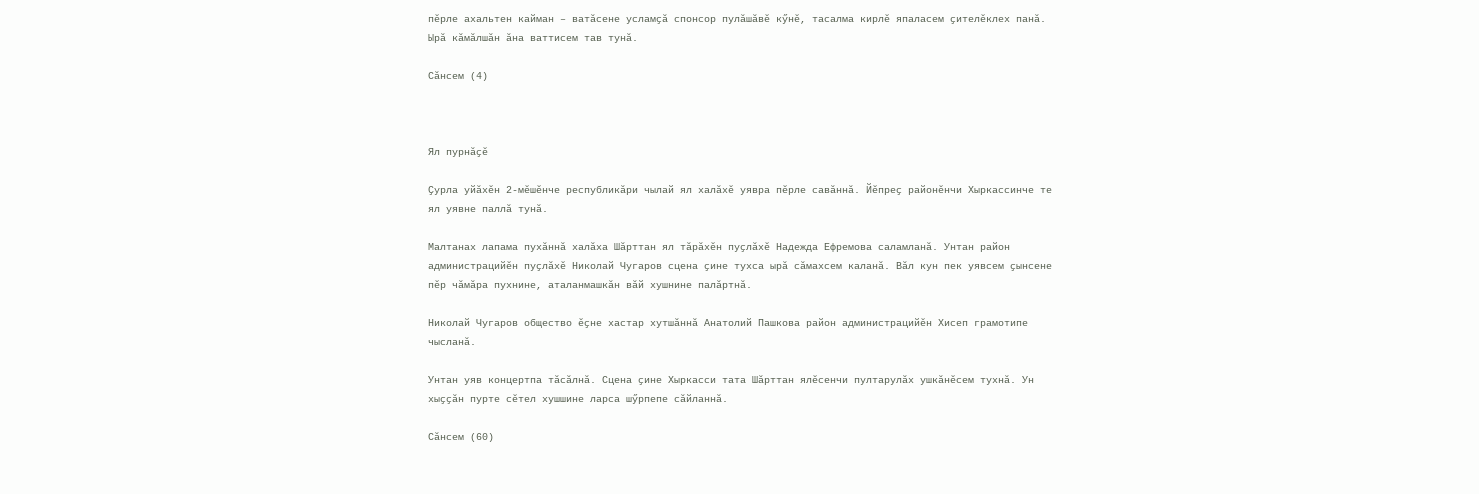пӗрле ахальтен кайман – ватӑсене усламҫӑ спонсор пулӑшӑвӗ кӳнӗ, тасалма кирлӗ япаласем ҫителӗклех панӑ. Ырӑ кӑмӑлшӑн ӑна ваттисем тав тунӑ.

Сӑнсем (4)



Ял пурнӑҫӗ

Ҫурла уйӑхӗн 2-мӗшӗнче республикӑри чылай ял халӑхӗ уявра пӗрле савӑннӑ. Йӗпреҫ районӗнчи Хыркассинче те ял уявне паллӑ тунӑ.

Малтанах лапама пухӑннӑ халӑха Шӑрттан ял тӑрӑхӗн пуҫлӑхӗ Надежда Ефремова саламланӑ. Унтан район администрацийӗн пуҫлӑхӗ Николай Чугаров сцена ҫине тухса ырӑ сӑмахсем каланӑ. Вӑл кун пек уявсем ҫынсене пӗр чӑмӑра пухнине, аталанмашкӑн вӑй хушнине палӑртнӑ.

Николай Чугаров общество ӗҫне хастар хутшӑннӑ Анатолий Пашкова район администрацийӗн Хисеп грамотипе чысланӑ.

Унтан уяв концертпа тӑсӑлнӑ. Сцена ҫине Хыркасси тата Шӑрттан ялӗсенчи пултарулӑх ушкӑнӗсем тухнӑ. Ун хыҫҫӑн пурте сӗтел хушшине ларса шӳрпепе сӑйланнӑ.

Сӑнсем (60)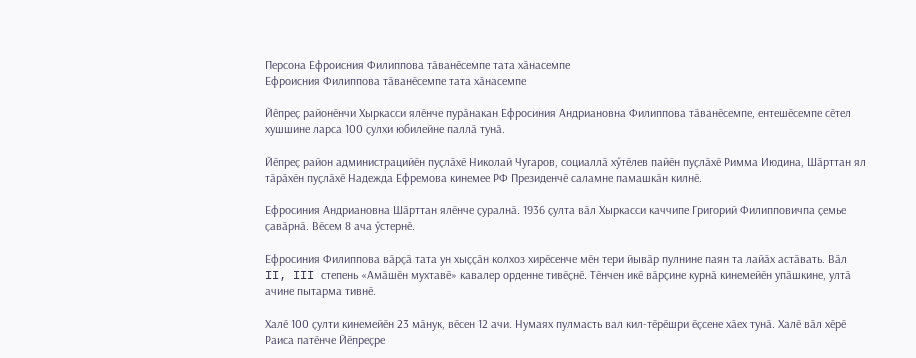Персона Ефроисния Филиппова тӑванӗсемпе тата хӑнасемпе
Ефроисния Филиппова тӑванӗсемпе тата хӑнасемпе

Йӗпреҫ районӗнчи Хыркасси ялӗнче пурӑнакан Ефросиния Андриановна Филиппова тӑванӗсемпе, ентешӗсемпе сӗтел хушшине ларса 100 ҫулхи юбилейне паллӑ тунӑ.

Йӗпреҫ район администрацийӗн пуҫлӑхӗ Николай Чугаров, социаллӑ хӳтӗлев пайӗн пуҫлӑхӗ Римма Июдина, Шӑрттан ял тӑрӑхӗн пуҫлӑхӗ Надежда Ефремова кинемее РФ Президенчӗ саламне памашкӑн килнӗ.

Ефросиния Андриановна Шӑрттан ялӗнче ҫуралнӑ. 1936 ҫулта вӑл Хыркасси каччипе Григорий Филипповичпа ҫемье ҫавӑрнӑ. Вӗсем 8 ача ӳстернӗ.

Ефросиния Филиппова вӑрҫӑ тата ун хыҫҫӑн колхоз хирӗсенче мӗн тери йывӑр пулнине паян та лайӑх астӑвать. Вӑл II, III степень «Амӑшӗн мухтавӗ» кавалер орденне тивӗҫнӗ. Тӗнчен икӗ вӑрҫине курнӑ кинемейӗн упӑшкине, ултӑ ачине пытарма тивнӗ.

Халӗ 100 ҫулти кинемейӗн 23 мӑнук, вӗсен 12 ачи. Нумаях пулмасть вал кил-тӗрӗшри ӗҫсене хӑех тунӑ. Халӗ вӑл хӗрӗ Раиса патӗнче Йӗпреҫре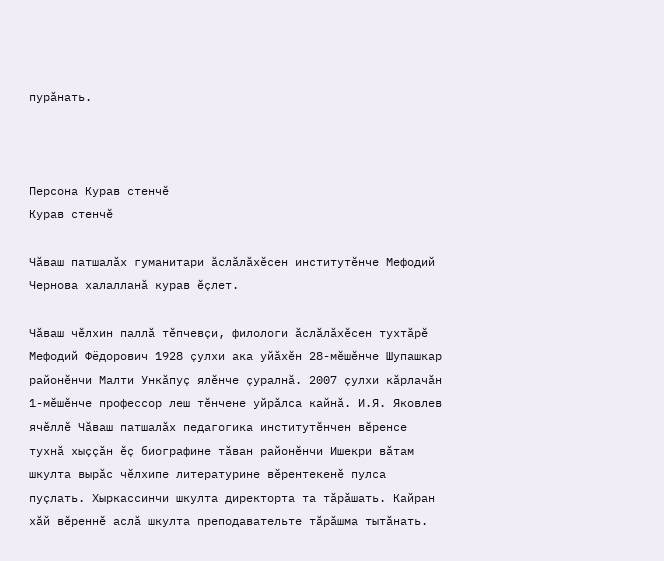пурӑнать.



Персона Курав стенчӗ
Курав стенчӗ

Чӑваш патшалӑх гуманитари ӑслӑлӑхӗсен институтӗнче Мефодий Чернова халалланӑ курав ӗҫлет.

Чӑваш чӗлхин паллӑ тӗпчевҫи, филологи ӑслӑлӑхӗсен тухтӑрӗ Мефодий Фёдорович 1928 ҫулхи ака уйӑхӗн 28-мӗшӗнче Шупашкар районӗнчи Малти Ункӑпуҫ ялӗнче ҫуралнӑ. 2007 ҫулхи кӑрлачӑн 1-мӗшӗнче профессор леш тӗнчене уйрӑлса кайнӑ. И.Я. Яковлев ячӗллӗ Чӑваш патшалӑх педагогика институтӗнчен вӗренсе тухнӑ хыҫҫӑн ӗҫ биографине тӑван районӗнчи Ишекри вӑтам шкулта вырӑс чӗлхипе литературине вӗрентекенӗ пулса пуҫлать. Хыркассинчи шкулта директорта та тӑрӑшать. Кайран хӑй вӗреннӗ аслӑ шкулта преподавательте тӑрӑшма тытӑнать.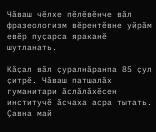Чӑваш чӗлхе пӗлӗвӗнче вӑл фразеологизм вӗрентӗвне уйрӑм евӗр пуҫарса яраканӗ шутланать.

Кӑҫал вӑл ҫуралнӑранпа 85 ҫул ҫитрӗ. Чӑваш патшалӑх гуманитари ӑслӑлӑхӗсен институчӗ ӑсчаха асра тытать. Ҫавна май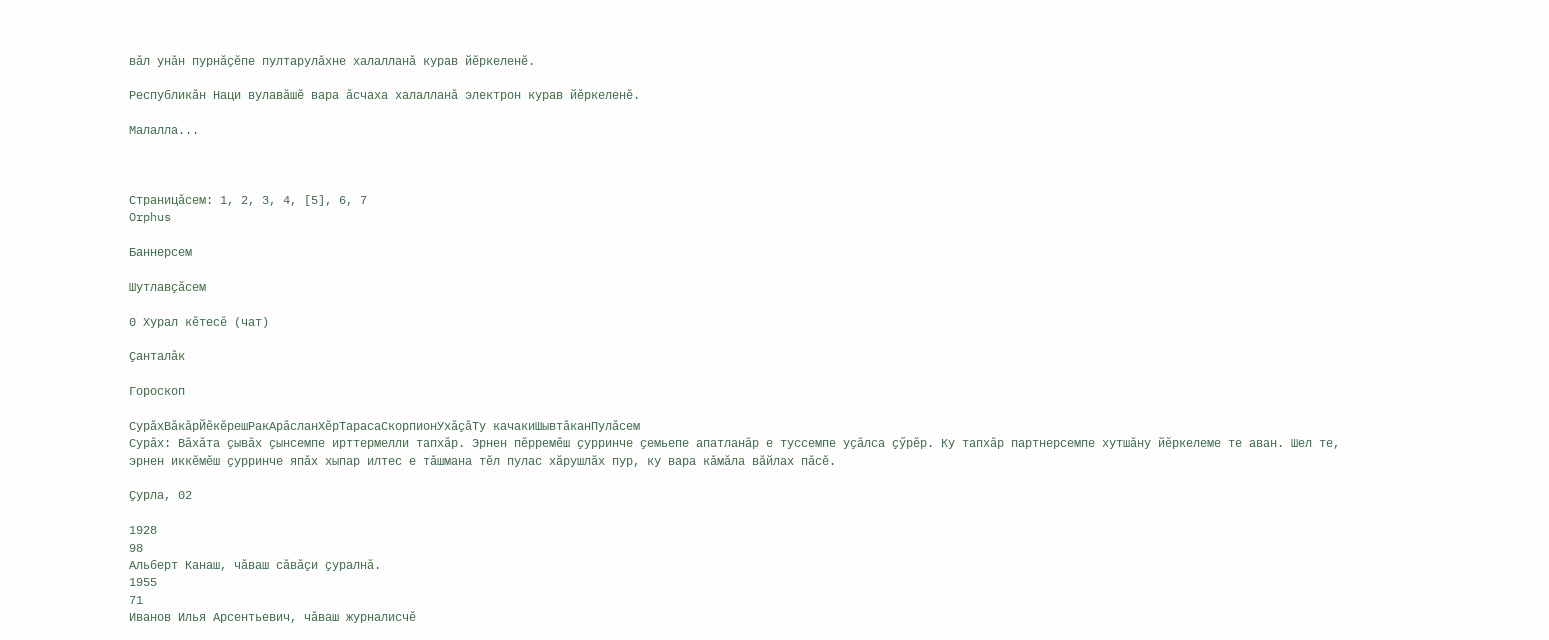вӑл унӑн пурнӑҫӗпе пултарулӑхне халалланӑ курав йӗркеленӗ.

Республикӑн Наци вулавӑшӗ вара ӑсчаха халалланӑ электрон курав йӗркеленӗ.

Малалла...



Страницӑсем: 1, 2, 3, 4, [5], 6, 7
Orphus

Баннерсем

Шутлавҫӑсем

0 Хурал кӗтесӗ (чат)

Ҫанталӑк

Гороскоп

СурӑхВӑкӑрЙӗкӗрешРакАрӑсланХӗрТарасаСкорпионУхӑҫӑТу качакиШывтӑканПулӑсем
Сурӑх: Вӑхӑта ҫывӑх ҫынсемпе ирттермелли тапхӑр. Эрнен пӗрремӗш ҫурринче ҫемьепе апатланӑр е туссемпе уҫӑлса ҫӳрӗр. Ку тапхӑр партнерсемпе хутшӑну йӗркелеме те аван. Шел те, эрнен иккӗмӗш ҫурринче япӑх хыпар илтес е тӑшмана тӗл пулас хӑрушлӑх пур, ку вара кӑмӑла вӑйлах пӑсӗ.

Ҫурла, 02

1928
98
Альберт Канаш, чӑваш сӑвӑҫи ҫуралнӑ.
1955
71
Иванов Илья Арсентьевич, чӑваш журналисчӗ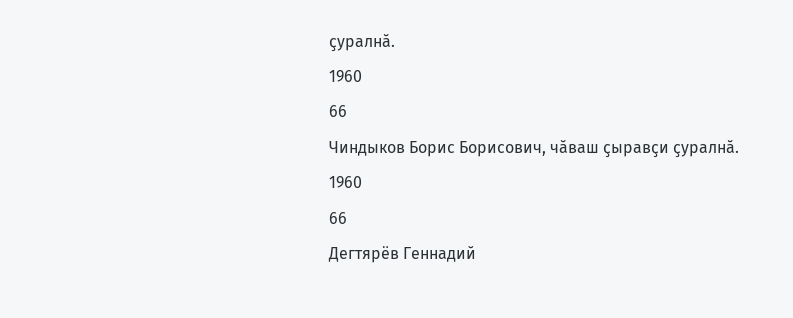ҫуралнӑ.
1960
66
Чиндыков Борис Борисович, чӑваш ҫыравҫи ҫуралнӑ.
1960
66
Дегтярёв Геннадий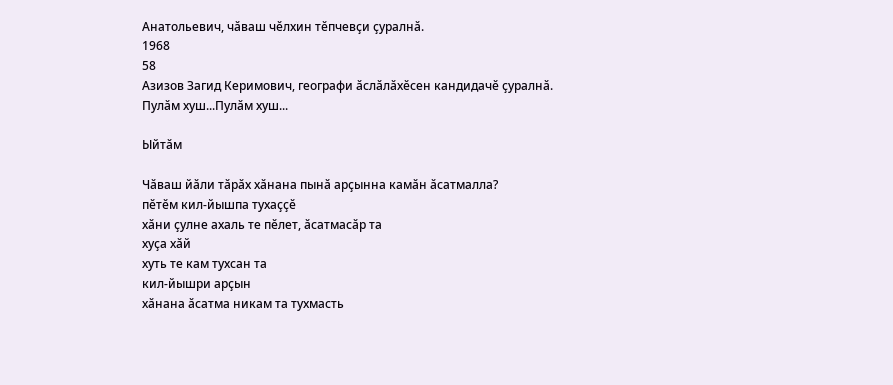Анатольевич, чӑваш чӗлхин тӗпчевҫи ҫуралнӑ.
1968
58
Азизов Загид Керимович, географи ӑслӑлӑхӗсен кандидачӗ ҫуралнӑ.
Пулӑм хуш...Пулӑм хуш...

Ыйтӑм

Чӑваш йӑли тӑрӑх хӑнана пынӑ арҫынна камӑн ӑсатмалла?
пӗтӗм кил-йышпа тухаҫҫӗ
хӑни ҫулне ахаль те пӗлет, ӑсатмасӑр та
хуҫа хӑй
хуть те кам тухсан та
кил-йышри арҫын
хӑнана ӑсатма никам та тухмасть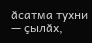ӑсатма тухни — ҫылӑх,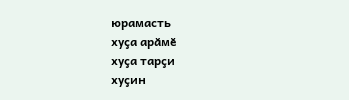юрамасть
хуҫа арӑмӗ
хуҫа тарҫи
хуҫин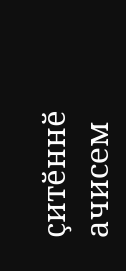ҫитӗннӗ ачисем